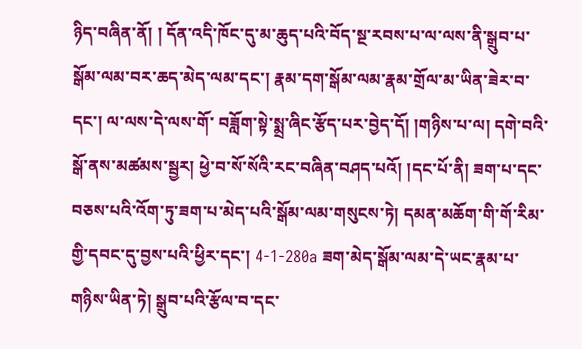ཉིད་བཞིན་ནོ། ། དོན་འདི་ཁོང་དུ་མ་ཆུད་པའི་བོད་སྔ་རབས་པ་ལ་ལས་ནི་སྒྲུབ་པ་སྒོམ་ལམ་བར་ཆད་མེད་ལམ་དང་། རྣམ་དག་སྒོམ་ལམ་རྣམ་གྲོལ་མ་ཡིན་ཟེར་བ་དང་། ལ་ལས་དེ་ལས་གོ་ བཟློག་སྟེ་སྨྲ་ཞིང་རྩོད་པར་བྱེད་དོ། །གཉིས་པ་ལ། དགེ་བའི་སྒོ་ནས་མཚམས་སྦྱར། ཕྱེ་བ་སོ་སོའི་རང་བཞིན་བཤད་པའོ། །དང་པོ་ནི། ཟག་པ་དང་བཅས་པའི་འོག་ཏུ་ཟག་པ་མེད་པའི་སྒོམ་ལམ་གསུངས་ཏེ། དམན་མཆོག་གི་གོ་རིམ་གྱི་དབང་དུ་བྱས་པའི་ཕྱིར་དང་། 4-1-280a ཟག་མེད་སྒོམ་ལམ་དེ་ཡང་རྣམ་པ་གཉིས་ཡིན་ཏེ། སྒྲུབ་པའི་རྩོལ་བ་དང་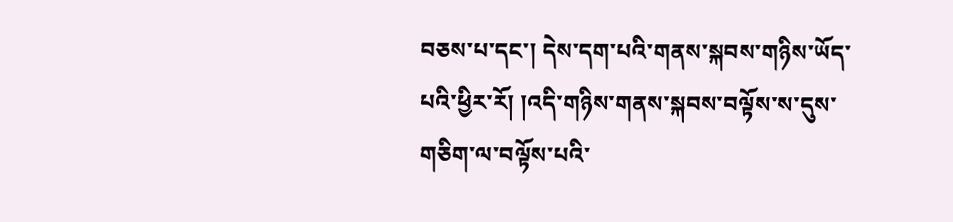བཅས་པ་དང་། དེས་དག་པའི་གནས་སྐབས་གཉིས་ཡོད་པའི་ཕྱིར་རོ། །འདི་གཉིས་གནས་སྐབས་བལྟོས་ས་དུས་གཅིག་ལ་བལྟོས་པའི་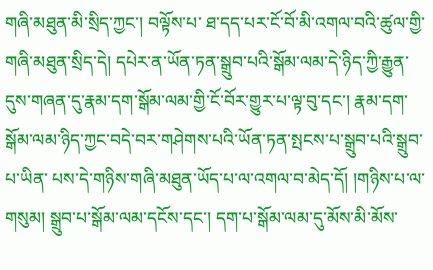གཞི་མཐུན་མི་སྲིད་ཀྱང་། བལྟོས་པ་ ཐ་དད་པར་ངོ་བོ་མི་འགལ་བའི་ཚུལ་གྱི་གཞི་མཐུན་སྲིད་དེ། དཔེར་ན་ཡོན་ཏན་སྒྲུབ་པའི་སྒོམ་ལམ་དེ་ཉིད་ཀྱི་རྒྱུན་དུས་གཞན་དུ་རྣམ་དག་སྒོམ་ལམ་གྱི་ངོ་བོར་གྱུར་པ་ལྟ་བུ་དང་། རྣམ་དག་སྒོམ་ལམ་ཉིད་ཀྱང་བདེ་བར་གཤེགས་པའི་ཡོན་ཏན་སྤངས་པ་སྒྲུབ་པའི་སྒྲུབ་པ་ཡིན་ པས་དེ་གཉིས་གཞི་མཐུན་ཡོད་པ་ལ་འགལ་བ་མེད་དོ། །གཉིས་པ་ལ་གསུམ། སྒྲུབ་པ་སྒོམ་ལམ་དངོས་དང་། དག་པ་སྒོམ་ལམ་དུ་མོས་མི་མོས་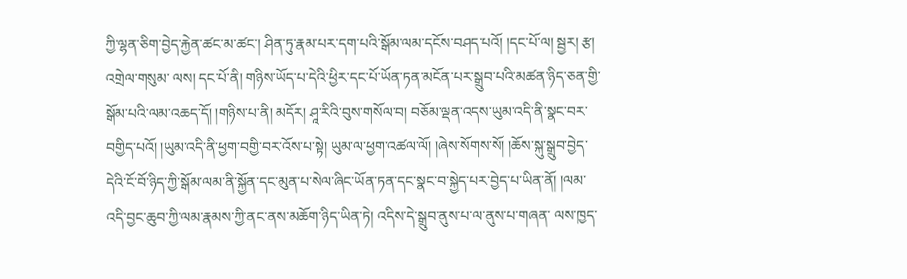ཀྱི་ལྷན་ཅིག་བྱེད་རྐྱེན་ཚང་མ་ཚང་། ཤིན་ཏུ་རྣམ་པར་དག་པའི་སྒོམ་ལམ་དངོས་བཤད་པའོ། །དང་པོ་ལ། སྦྱར། རྩ། འགྲེལ་གསུམ་ ལས། དང་པོ་ནི། གཉིས་ཡོད་པ་དེའི་ཕྱིར་དང་པོ་ཡོན་ཏན་མངོན་པར་སྒྲུབ་པའི་མཚན་ཉིད་ཅན་གྱི་སྒོམ་པའི་ལམ་འཆད་དོ། །གཉིས་པ་ནི། མདོར། ཤཱ་རིའི་བུས་གསོལ་བ། བཅོམ་ལྡན་འདས་ཡུམ་འདི་ནི་སྣང་བར་བགྱིད་པའོ། །ཡུམ་འདི་ནི་ཕྱག་བགྱི་བར་འོས་པ་སྟེ། ཡུམ་ལ་ཕྱག་འཚལ་ལོ། །ཞེས་སོགས་སོ། །ཆོས་སྐུ་སྒྲུབ་བྱེད་དེའི་ངོ་བོ་ཉིད་ཀྱི་སྒོམ་ལམ་ནི་སྐྱོན་དང་མུན་པ་སེལ་ཞིང་ཡོན་ཏན་དང་སྣང་བ་སྐྱེད་པར་བྱེད་པ་ཡིན་ནོ། །ལམ་འདི་བྱང་ཆུབ་ཀྱི་ལམ་རྣམས་ཀྱི་ནང་ནས་མཆོག་ཉིད་ཡིན་ཏེ། འདིས་དེ་སྒྲུབ་ནུས་པ་ལ་ནུས་པ་གཞན་ ལས་ཁྱད་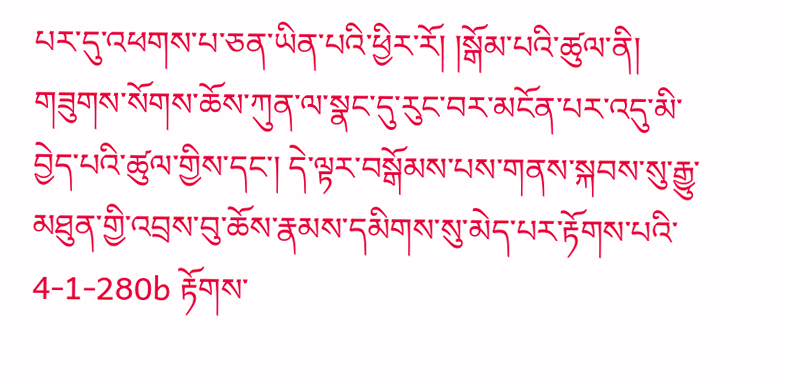པར་དུ་འཕགས་པ་ཅན་ཡིན་པའི་ཕྱིར་རོ། །སྒོམ་པའི་ཚུལ་ནི། གཟུགས་སོགས་ཆོས་ཀུན་ལ་སྣང་དུ་རུང་བར་མངོན་པར་འདུ་མི་བྱེད་པའི་ཚུལ་གྱིས་དང་། དེ་ལྟར་བསྒོམས་པས་གནས་སྐབས་སུ་རྒྱུ་མཐུན་གྱི་འབྲས་བུ་ཆོས་རྣམས་དམིགས་སུ་མེད་པར་རྟོགས་པའི་ 4-1-280b རྟོགས་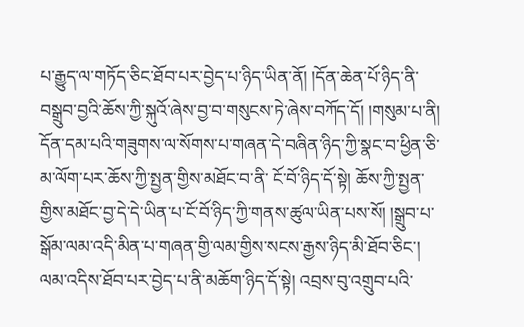པ་རྒྱུད་ལ་གཏོད་ཅིང་ཐོབ་པར་བྱེད་པ་ཉིད་ཡིན་ནོ། །དོན་ཆེན་པོ་ཉིད་ནི་བསྒྲུབ་བྱའི་ཆོས་ཀྱི་སྐུའོ་ཞེས་བྱ་བ་གསུངས་ཏེ་ཞེས་བཀོད་དོ། །གསུམ་པ་ནི། དོན་དམ་པའི་གཟུགས་ལ་སོགས་པ་གཞན་དེ་བཞིན་ཉིད་ཀྱི་སྣང་བ་ཕྱིན་ཅི་མ་ལོག་པར་ཆོས་ཀྱི་སྤྱན་གྱིས་མཐོང་བ་ནི་ ངོ་བོ་ཉིད་དོ་སྟེ། ཆོས་ཀྱི་སྤྱན་གྱིས་མཐོང་བྱ་དེ་དེ་ཡིན་པ་ངོ་བོ་ཉིད་ཀྱི་གནས་ཚུལ་ཡིན་པས་སོ། །སྒྲུབ་པ་སྒོམ་ལམ་འདི་མིན་པ་གཞན་གྱི་ལམ་གྱིས་སངས་རྒྱས་ཉིད་མི་ཐོབ་ཅིང་། ལམ་འདིས་ཐོབ་པར་བྱེད་པ་ནི་མཆོག་ཉིད་དོ་སྟེ། འབྲས་བུ་འགྲུབ་པའི་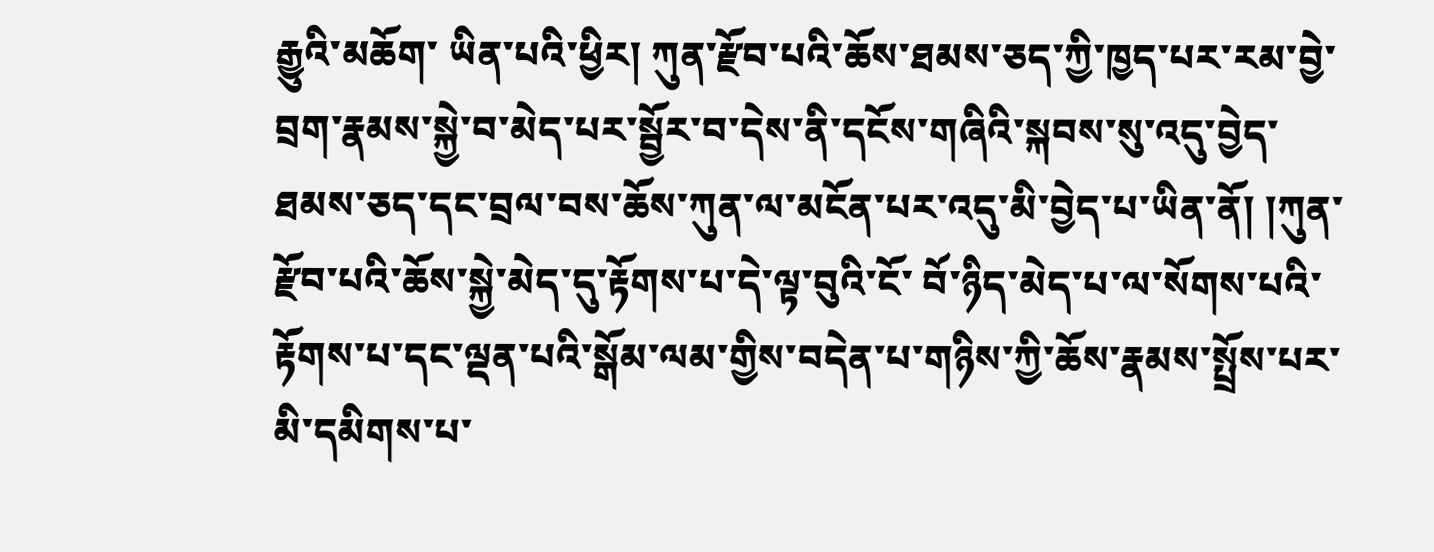རྒྱུའི་མཆོག་ ཡིན་པའི་ཕྱིར། ཀུན་རྫོབ་པའི་ཆོས་ཐམས་ཅད་ཀྱི་ཁྱད་པར་རམ་བྱེ་བྲག་རྣམས་སྐྱེ་བ་མེད་པར་སྦྱོར་བ་དེས་ནི་དངོས་གཞིའི་སྐབས་སུ་འདུ་བྱེད་ཐམས་ཅད་དང་བྲལ་བས་ཆོས་ཀུན་ལ་མངོན་པར་འདུ་མི་བྱེད་པ་ཡིན་ནོ། །ཀུན་རྫོབ་པའི་ཆོས་སྐྱེ་མེད་དུ་རྟོགས་པ་དེ་ལྟ་བུའི་ངོ་ བོ་ཉིད་མེད་པ་ལ་སོགས་པའི་རྟོགས་པ་དང་ལྡན་པའི་སྒོམ་ལམ་གྱིས་བདེན་པ་གཉིས་ཀྱི་ཆོས་རྣམས་སྤྲོས་པར་མི་དམིགས་པ་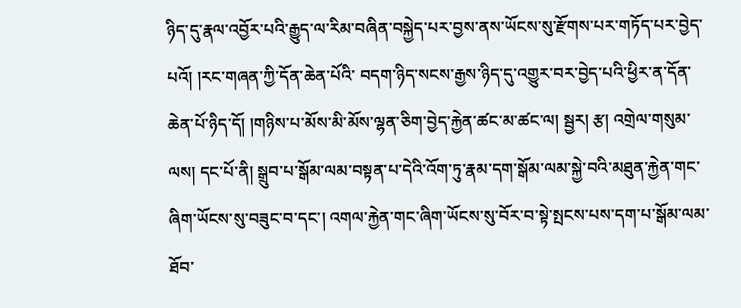ཉིད་དུ་རྣལ་འབྱོར་པའི་རྒྱུད་ལ་རིམ་བཞིན་བསྐྱེད་པར་བྱས་ནས་ཡོངས་སུ་རྫོགས་པར་གཏོད་པར་བྱེད་པའོ། །རང་གཞན་ཀྱི་དོན་ཆེན་པོའི་ བདག་ཉིད་སངས་རྒྱས་ཉིད་དུ་འགྱུར་བར་བྱེད་པའི་ཕྱིར་ན་དོན་ཆེན་པོ་ཉིད་དོ། །གཉིས་པ་མོས་མི་མོས་ལྷན་ཅིག་བྱེད་རྐྱེན་ཚང་མ་ཚང་ལ། སྦྱར། རྩ། འགྲེལ་གསུམ་ལས། དང་པོ་ནི། སྒྲུབ་པ་སྒོམ་ལམ་བསྟན་པ་དེའི་འོག་ཏུ་རྣམ་དག་སྒོམ་ལམ་སྐྱེ་བའི་མཐུན་རྐྱེན་གང་ ཞིག་ཡོངས་སུ་བཟུང་བ་དང་། འགལ་རྐྱེན་གང་ཞིག་ཡོངས་སུ་བོར་བ་སྟེ་སྤངས་པས་དག་པ་སྒོམ་ལམ་ཐོབ་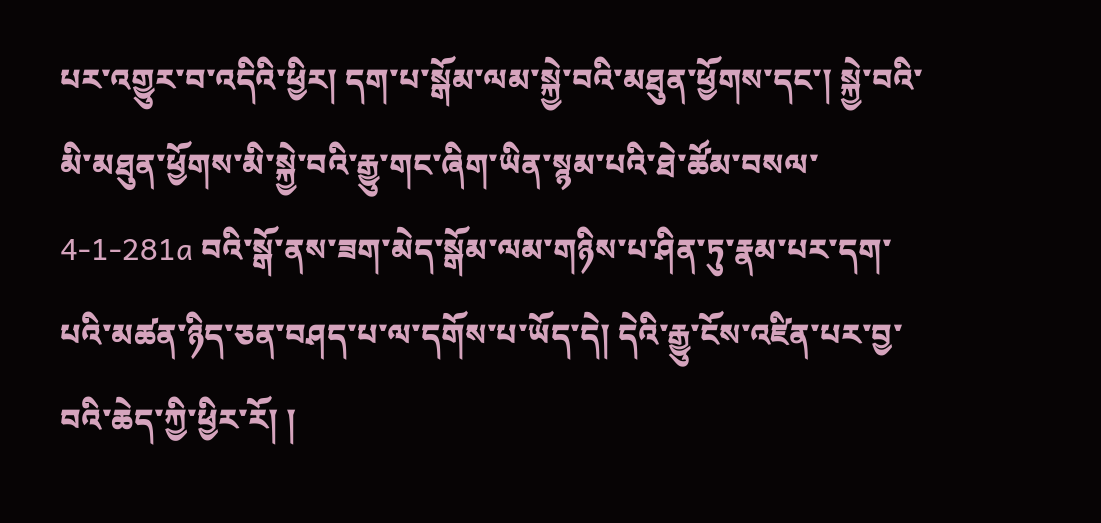པར་འགྱུར་བ་འདིའི་ཕྱིར། དག་པ་སྒོམ་ལམ་སྐྱེ་བའི་མཐུན་ཕྱོགས་དང་། སྐྱེ་བའི་མི་མཐུན་ཕྱོགས་མི་སྐྱེ་བའི་རྒྱུ་གང་ཞིག་ཡིན་སྙམ་པའི་ཐེ་ཚོམ་བསལ་ 4-1-281a བའི་སྒོ་ནས་ཟག་མེད་སྒོམ་ལམ་གཉིས་པ་ཤིན་ཏུ་རྣམ་པར་དག་པའི་མཚན་ཉིད་ཅན་བཤད་པ་ལ་དགོས་པ་ཡོད་དེ། དེའི་རྒྱུ་ངོས་འཛིན་པར་བྱ་བའི་ཆེད་ཀྱི་ཕྱིར་རོ། །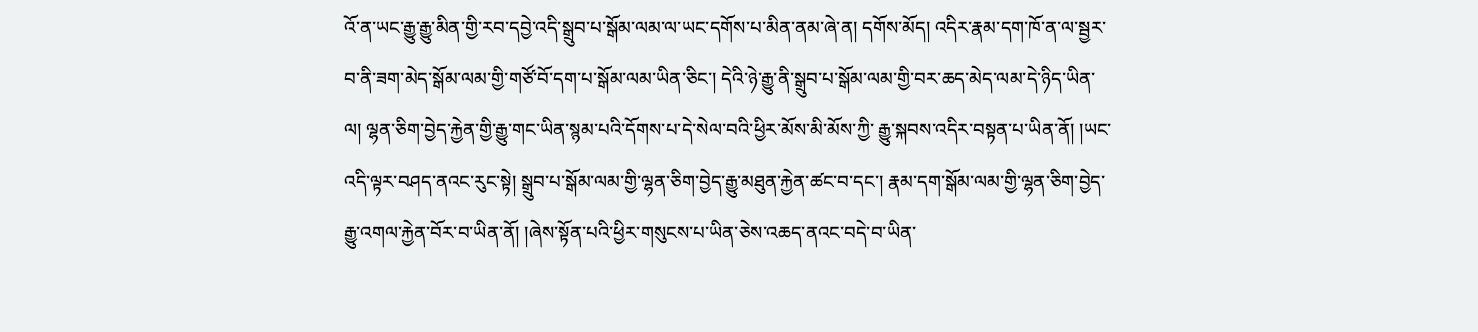འོ་ན་ཡང་རྒྱུ་རྒྱུ་མིན་གྱི་རབ་དབྱེ་འདི་སྒྲུབ་པ་སྒོམ་ལམ་ལ་ཡང་དགོས་པ་མིན་ནམ་ཞེ་ན། དགོས་མོད། འདིར་རྣམ་དག་ཁོ་ན་ལ་སྦྱར་བ་ནི་ཟག་མེད་སྒོམ་ལམ་གྱི་གཙོ་བོ་དག་པ་སྒོམ་ལམ་ཡིན་ཅིང་། དེའི་ཉེ་རྒྱུ་ནི་སྒྲུབ་པ་སྒོམ་ལམ་གྱི་བར་ཆད་མེད་ལམ་དེ་ཉིད་ཡིན་ལ། ལྷན་ཅིག་བྱེད་རྐྱེན་གྱི་རྒྱུ་གང་ཡིན་སྙམ་པའི་དོགས་པ་དེ་སེལ་བའི་ཕྱིར་མོས་མི་མོས་ཀྱི་ རྒྱུ་སྐབས་འདིར་བསྟན་པ་ཡིན་ནོ། །ཡང་འདི་ལྟར་བཤད་ནའང་རུང་སྟེ། སྒྲུབ་པ་སྒོམ་ལམ་གྱི་ལྷན་ཅིག་བྱེད་རྒྱུ་མཐུན་རྐྱེན་ཚང་བ་དང་། རྣམ་དག་སྒོམ་ལམ་གྱི་ལྷན་ཅིག་བྱེད་རྒྱུ་འགལ་རྐྱེན་བོར་བ་ཡིན་ནོ། །ཞེས་སྟོན་པའི་ཕྱིར་གསུངས་པ་ཡིན་ཅེས་འཆད་ནའང་བདེ་བ་ཡིན་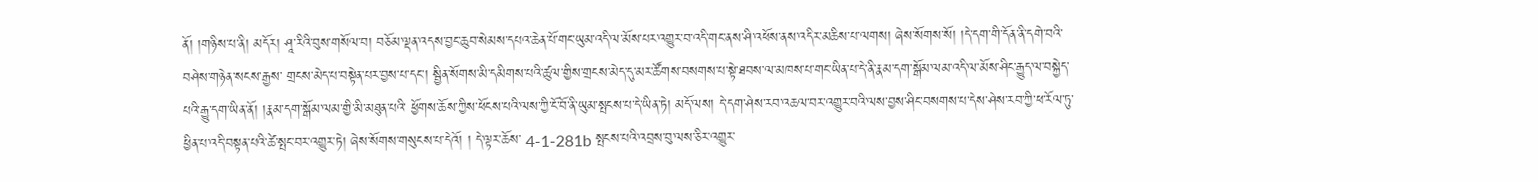ནོ། །གཉིས་པ་ནི། མདོར། ཤཱ་རིའི་བུས་གསོལ་བ། བཅོམ་ལྡན་འདས་བྱང་ཆུབ་སེམས་དཔའ་ཆེན་པོ་གང་ཡུམ་འདི་ལ་མོས་པར་འགྱུར་བ་འདི་གང་ནས་ཤི་འཕོས་ནས་འདིར་མཆིས་པ་ལགས། ཞེས་སོགས་སོ། །དེ་དག་གི་དོན་ནི་དགེ་བའི་བཤེས་གཉེན་སངས་རྒྱས་ གྲངས་མེད་པ་བསྟེན་པར་བྱས་པ་དང་། སྦྱིན་སོགས་མི་དམིགས་པའི་ཚུལ་གྱིས་གྲངས་མེད་དུ་མར་ཚོགས་བསགས་པ་སྟེ་ཐབས་ལ་མཁས་པ་གང་ཡིན་པ་དེ་ནི་རྣམ་དག་སྒོམ་ལམ་འདི་ལ་མོས་ཤིང་རྒྱུད་ལ་བསྐྱེད་པའི་རྒྱུ་དག་ཡིན་ནོ། །རྣམ་དག་སྒོམ་ལམ་གྱི་མི་མཐུན་པའི་ ཕྱོགས་ཆོས་ཀྱིས་ཕོངས་པའི་ལས་ཀྱི་ངོ་བོ་ནི་ཡུམ་སྤངས་པ་དེ་ཡིན་ཏེ། མདོ་ལས། དེ་དག་ཤེས་རབ་འཆལ་བར་འགྱུར་བའི་ལས་བྱས་ཤིང་བསགས་པ་དེས་ཤེས་རབ་ཀྱི་ཕ་རོལ་ཏུ་ཕྱིན་པ་འདི་བསྟན་པའི་ཚེ་སྤང་བར་འགྱུར་ཏེ། ཞེས་སོགས་གསུངས་པ་དེའོ། ། དེ་ལྟར་ཆོས་ 4-1-281b སྤངས་པའི་འབྲས་བུ་ལས་ཅིར་འགྱུར་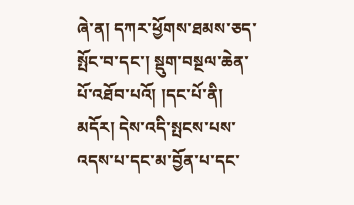ཞེ་ན། དཀར་ཕྱོགས་ཐམས་ཅད་སྤོང་བ་དང་། སྡུག་བསྔལ་ཆེན་པོ་འཐོབ་པའོ། །དང་པོ་ནི། མདོར། དེས་འདི་སྤངས་པས་འདས་པ་དང་མ་བྱོན་པ་དང་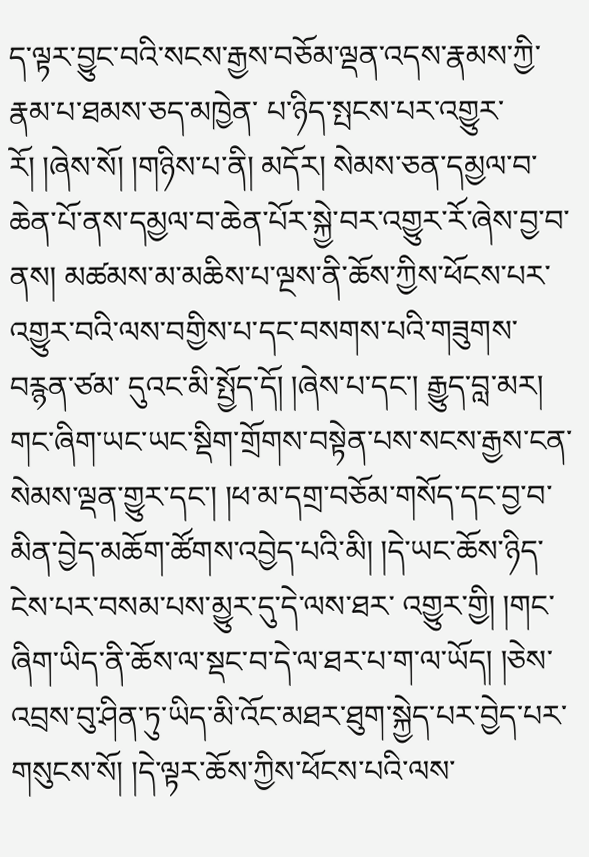ད་ལྟར་བྱུང་བའི་སངས་རྒྱས་བཅོམ་ལྡན་འདས་རྣམས་ཀྱི་རྣམ་པ་ཐམས་ཅད་མཁྱེན་ པ་ཉིད་སྤངས་པར་འགྱུར་རོ། །ཞེས་སོ། །གཉིས་པ་ནི། མདོར། སེམས་ཅན་དམྱལ་བ་ཆེན་པོ་ནས་དམྱལ་བ་ཆེན་པོར་སྐྱེ་བར་འགྱུར་རོ་ཞེས་བྱ་བ་ནས། མཚམས་མ་མཆིས་པ་ལྔས་ནི་ཆོས་ཀྱིས་ཕོངས་པར་འགྱུར་བའི་ལས་བགྱིས་པ་དང་བསགས་པའི་གཟུགས་བརྙན་ཙམ་ དུའང་མི་སྤྱོད་དོ། །ཞེས་པ་དང་། རྒྱུད་བླ་མར། གང་ཞིག་ཡང་ཡང་སྡིག་གྲོགས་བསྟེན་པས་སངས་རྒྱས་ངན་སེམས་ལྡན་གྱུར་དང་། །ཕ་མ་དགྲ་བཅོམ་གསོད་དང་བྱ་བ་མིན་བྱེད་མཆོག་ཚོགས་འབྱེད་པའི་མི། །དེ་ཡང་ཆོས་ཉིད་ངེས་པར་བསམ་པས་མྱུར་དུ་དེ་ལས་ཐར་ འགྱུར་གྱི། །གང་ཞིག་ཡིད་ནི་ཆོས་ལ་སྡང་བ་དེ་ལ་ཐར་པ་ག་ལ་ཡོད། །ཅེས་འབྲས་བུ་ཤིན་ཏུ་ཡིད་མི་འོང་མཐར་ཐུག་སྐྱེད་པར་བྱེད་པར་གསུངས་སོ། །དེ་ལྟར་ཆོས་ཀྱིས་ཕོངས་པའི་ལས་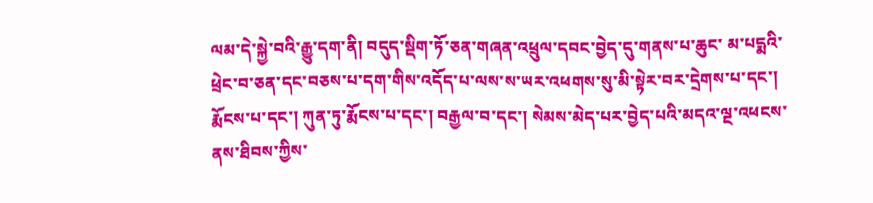ལམ་དེ་སྐྱེ་བའི་རྒྱུ་དག་ནི། བདུད་སྡིག་ཏོ་ཅན་གཞན་འཕྲུལ་དབང་བྱེད་དུ་གནས་པ་ཆུང་ མ་པདྨའི་ཕྲེང་བ་ཅན་དང་བཅས་པ་དག་གིས་འདོད་པ་ལས་ས་ཡར་འཕགས་སུ་མི་སྟེར་བར་དྲེགས་པ་དང་། རྨོངས་པ་དང་། ཀུན་ཏུ་རྨོངས་པ་དང་། བརྒྱལ་བ་དང་། སེམས་མེད་པར་བྱེད་པའི་མདའ་ལྔ་འཕངས་ནས་ཐིབས་ཀྱིས་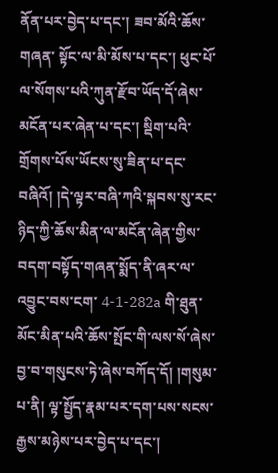ནོན་པར་བྱེད་པ་དང་། ཟབ་མོའི་ཆོས་གཞན་ སྟོང་ལ་མི་མོས་པ་དང་། ཕུང་པོ་ལ་སོགས་པའི་ཀུན་རྫོབ་ཡོད་དོ་ཞེས་མངོན་པར་ཞེན་པ་དང་། སྡིག་པའི་གྲོགས་པོས་ཡོངས་སུ་ཟིན་པ་དང་བཞིའོ། །དེ་ལྟར་བཞི་ཀའི་སྐབས་སུ་རང་ཉིད་ཀྱི་ཆོས་མིན་ལ་མངོན་ཞེན་གྱིས་བདག་བསྟོད་གཞན་སྨོད་ནི་ཞར་ལ་འབྱུང་བས་ངག་ 4-1-282a གི་ཐུན་མོང་མིན་པའི་ཆོས་སྤོང་གི་ལས་སོ་ཞེས་བྱ་བ་གསུངས་ཏེ་ཞེས་བཀོད་དོ། །གསུམ་པ་ནི། ལྟ་སྤྱོད་རྣམ་པར་དག་པས་སངས་རྒྱས་མཉེས་པར་བྱེད་པ་དང་།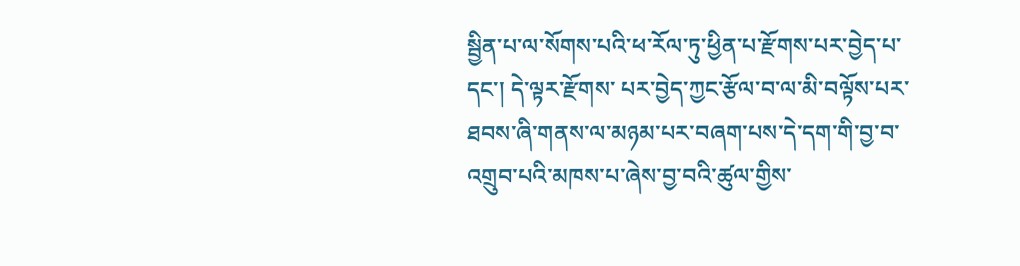སྦྱིན་པ་ལ་སོགས་པའི་ཕ་རོལ་ཏུ་ཕྱིན་པ་རྫོགས་པར་བྱེད་པ་དང་། དེ་ལྟར་རྫོགས་ པར་བྱེད་ཀྱང་རྩོལ་བ་ལ་མི་བལྟོས་པར་ཐབས་ཞི་གནས་ལ་མཉམ་པར་བཞག་པས་དེ་དག་གི་བྱ་བ་འགྲུབ་པའི་མཁས་པ་ཞེས་བྱ་བའི་ཚུལ་གྱིས་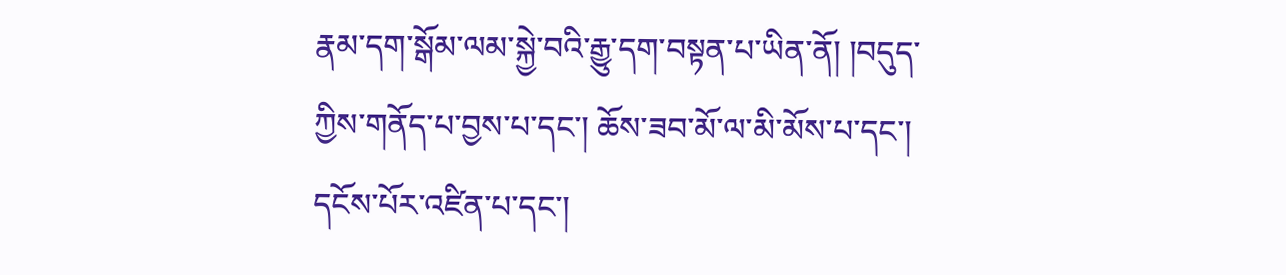རྣམ་དག་སྒོམ་ལམ་སྐྱེ་བའི་རྒྱུ་དག་བསྟན་པ་ཡིན་ནོ། །བདུད་ཀྱིས་གནོད་པ་བྱས་པ་དང་། ཆོས་ཟབ་མོ་ལ་མི་མོས་པ་དང་། དངོས་པོར་འཛིན་པ་དང་།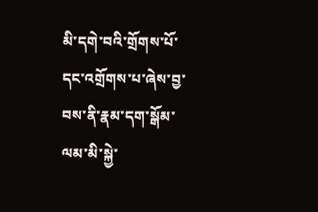མི་དགེ་བའི་གྲོགས་པོ་དང་འགྲོགས་པ་ཞེས་བྱ་བས་ནི་རྣམ་དག་སྒོམ་ལམ་མི་སྐྱེ་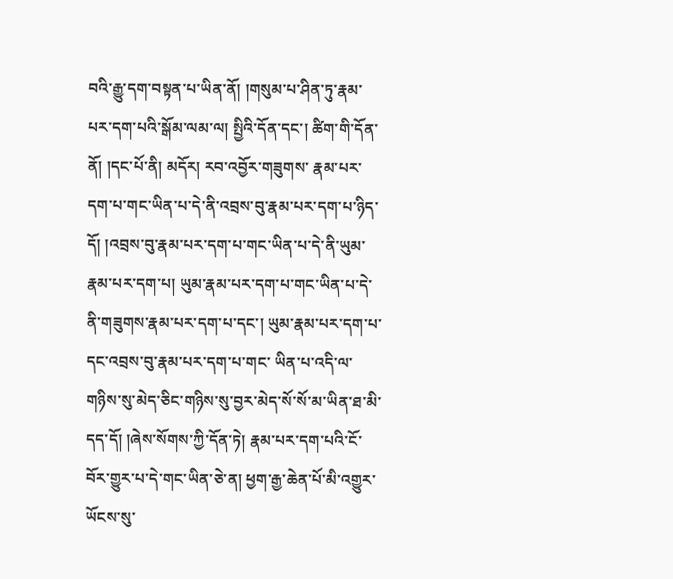བའི་རྒྱུ་དག་བསྟན་པ་ཡིན་ནོ། །གསུམ་པ་ཤིན་ཏུ་རྣམ་པར་དག་པའི་སྒོམ་ལམ་ལ། སྤྱིའི་དོན་དང་། ཚིག་གི་དོན་ནོ། །དང་པོ་ནི། མདོར། རབ་འབྱོར་གཟུགས་ རྣམ་པར་དག་པ་གང་ཡིན་པ་དེ་ནི་འབྲས་བུ་རྣམ་པར་དག་པ་ཉིད་དོ། །འབྲས་བུ་རྣམ་པར་དག་པ་གང་ཡིན་པ་དེ་ནི་ཡུམ་རྣམ་པར་དག་པ། ཡུམ་རྣམ་པར་དག་པ་གང་ཡིན་པ་དེ་ནི་གཟུགས་རྣམ་པར་དག་པ་དང་། ཡུམ་རྣམ་པར་དག་པ་དང་འབྲས་བུ་རྣམ་པར་དག་པ་གང་ ཡིན་པ་འདི་ལ་གཉིས་སུ་མེད་ཅིང་གཉིས་སུ་བྱར་མེད་སོ་སོ་མ་ཡིན་ཐ་མི་དད་དོ། །ཞེས་སོགས་ཀྱི་དོན་ཏེ། རྣམ་པར་དག་པའི་ངོ་བོར་གྱུར་པ་དེ་གང་ཡིན་ཅེ་ན། ཕྱག་རྒྱ་ཆེན་པོ་མི་འགྱུར་ཡོངས་སུ་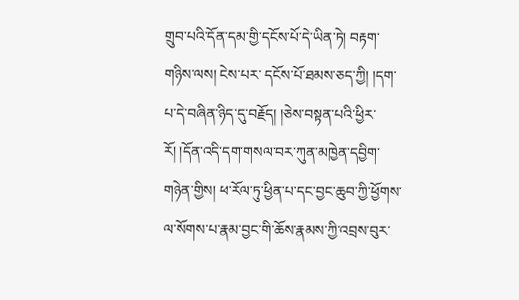གྲུབ་པའི་དོན་དམ་གྱི་དངོས་པོ་དེ་ཡིན་ཏེ། བརྟག་གཉིས་ལས། ངེས་པར་ དངོས་པོ་ཐམས་ཅད་ཀྱི། །དག་པ་དེ་བཞིན་ཉིད་དུ་བརྗོད། །ཅེས་བསྟན་པའི་ཕྱིར་རོ། །དོན་འདི་དག་གསལ་བར་ཀུན་མཁྱེན་དབྱིག་གཉེན་གྱིས། ཕ་རོལ་ཏུ་ཕྱིན་པ་དང་བྱང་ཆུབ་ཀྱི་ཕྱོགས་ལ་སོགས་པ་རྣམ་བྱང་གི་ཆོས་རྣམས་ཀྱི་འབྲས་བུར་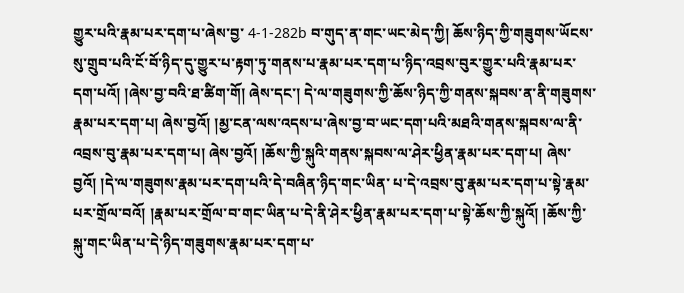གྱུར་པའི་རྣམ་པར་དག་པ་ཞེས་བྱ་ 4-1-282b བ་གུད་ན་གང་ཡང་མེད་ཀྱི། ཆོས་ཉིད་ཀྱི་གཟུགས་ཡོངས་སུ་གྲུབ་པའི་ངོ་བོ་ཉིད་དུ་གྱུར་པ་རྟག་ཏུ་གནས་པ་རྣམ་པར་དག་པ་ཉིད་འབྲས་བུར་གྱུར་པའི་རྣམ་པར་དག་པའོ། །ཞེས་བྱ་བའི་ཐ་ཚིག་གོ། ཞེས་དང་། དེ་ལ་གཟུགས་ཀྱི་ཆོས་ཉིད་ཀྱི་གནས་སྐབས་ན་ནི་གཟུགས་ རྣམ་པར་དག་པ། ཞེས་བྱའོ། །མྱ་ངན་ལས་འདས་པ་ཞེས་བྱ་བ་ཡང་དག་པའི་མཐའི་གནས་སྐབས་ལ་ནི་འབྲས་བུ་རྣམ་པར་དག་པ། ཞེས་བྱའོ། །ཆོས་ཀྱི་སྐུའི་གནས་སྐབས་ལ་ཤེར་ཕྱིན་རྣམ་པར་དག་པ། ཞེས་བྱའོ། །དེ་ལ་གཟུགས་རྣམ་པར་དག་པའི་དེ་བཞིན་ཉིད་གང་ཡིན་ པ་དེ་འབྲས་བུ་རྣམ་པར་དག་པ་སྟེ་རྣམ་པར་གྲོལ་བའོ། །རྣམ་པར་གྲོལ་བ་གང་ཡིན་པ་དེ་ནི་ཤེར་ཕྱིན་རྣམ་པར་དག་པ་སྟེ་ཆོས་ཀྱི་སྐུའོ། །ཆོས་ཀྱི་སྐུ་གང་ཡིན་པ་དེ་ཉིད་གཟུགས་རྣམ་པར་དག་པ་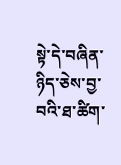སྟེ་དེ་བཞིན་ཉིད་ཅེས་བྱ་བའི་ཐ་ཚིག་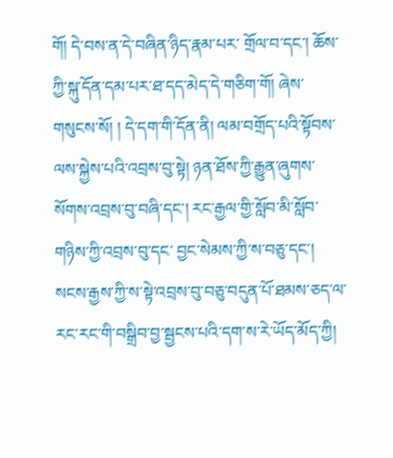གོ། དེ་བས་ན་དེ་བཞིན་ཉིད་རྣམ་པར་ གྲོལ་བ་དང་། ཆོས་ཀྱི་སྐུ་དོན་དམ་པར་ཐ་དད་མེད་དེ་གཅིག་གོ། ཞེས་གསུངས་སོ། ། དེ་དག་གི་དོན་ནི། ལམ་བགྲོད་པའི་སྟོབས་ལས་སྐྱེས་པའི་འབྲས་བུ་སྟེ། ཉན་ཐོས་ཀྱི་རྒྱུན་ཞུགས་སོགས་འབྲས་བུ་བཞི་དང་། རང་རྒྱལ་གྱི་སློབ་མི་སློབ་གཉིས་ཀྱི་འབྲས་བུ་དང་ བྱང་སེམས་ཀྱི་ས་བཅུ་དང་། སངས་རྒྱས་ཀྱི་ས་སྟེ་འབྲས་བུ་བཅུ་བདུན་པོ་ཐམས་ཅད་ལ་རང་རང་གི་བསྒྲིབ་བྱ་སྦྱངས་པའི་དག་ས་རེ་ཡོད་མོད་ཀྱི།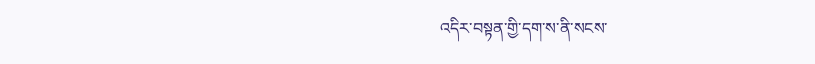འདིར་བསྟན་གྱི་དག་ས་ནི་སངས་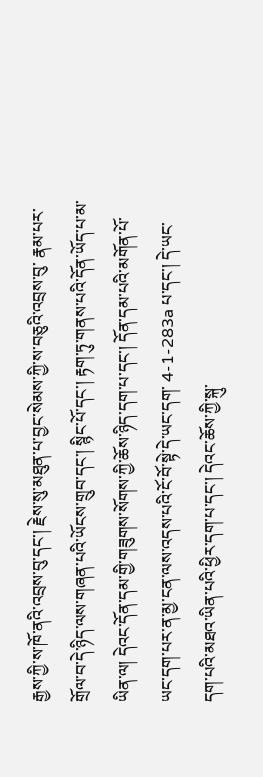རྒྱས་ཀྱི་ས་ཁོ་ནའི་འབྲས་བུ་དང་། རྗེས་སུ་མཐུན་པ་བྱང་སེམས་ཀྱི་ས་བཅུའི་འབྲས་བུ་ རྣམ་པར་གྲོལ་བ་དེ་ཉིད་ལས་གཞན་པའི་ཡོངས་གྲུབ་དང་། སྙིང་པོ་དང་། རྟག་ཏུ་གནས་པའི་དོན་ཡོད་པ་མ་ཡིན་ལ། དེའང་དོན་དམ་གྱི་གཟུགས་སོགས་ཀྱི་ཆོས་ཉིད་དག་པ་དང་། དོན་དམ་པའི་མགོན་པོ་ཡང་དག་པར་ན་མྱ་ངན་ལས་འདས་པའི་ངོ་བོ་སྟེ་དེ་ཡང་དག་ 4-1-283a པ་དང་། དེ་ཡང་དག་པའི་མཐའ་ཡིན་པའི་ཕྱིར་དག་པ་དང་། དེའང་ཆོས་ཀྱི་སྐུ་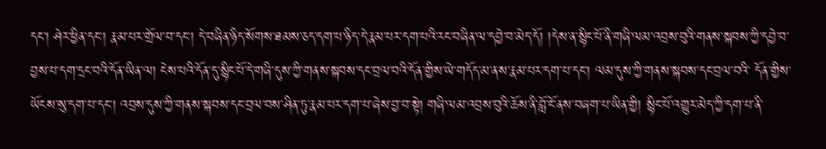དང་། ཤེར་ཕྱིན་དང་། རྣམ་པར་གྲོལ་བ་དང་། དེ་བཞིན་ཉིད་སོགས་ཐམས་ཅད་དག་པ་ཉིད་དེ་རྣམ་པར་དག་པའི་རང་བཞིན་ལ་དབྱེ་བ་མེད་དོ། །དེས་ན་སྙིང་པོ་ནི་གཞི་ལམ་འབྲས་བུའི་གནས་སྐབས་ཀྱི་དབྱེ་བ་བྱས་པ་དག་དྲང་བའི་དོན་ཡིན་ལ། ངེས་པའི་དོན་དུ་སྙིང་པོ་དེ་གཞི་དུས་ཀྱི་གནས་སྐབས་དང་བྲལ་བའི་དོན་གྱིས་ཡེ་གདོད་མ་ནས་རྣམ་པར་དག་པ་དང་། ལམ་དུས་ཀྱི་གནས་སྐབས་དང་བྲལ་བའི་ དོན་གྱིས་ཡོངས་སུ་དག་པ་དང་། འབྲས་དུས་ཀྱི་གནས་སྐབས་དང་བྲལ་བས་ཤིན་ཏུ་རྣམ་པར་དག་པ་ཞེས་བྱ་བ་སྟེ། གཞི་ལམ་འབྲས་བུའི་ཆོས་ནི་བློ་ངོ་ནས་བཞག་པ་ཡིན་གྱི། སྙིང་པོ་འགྱུར་མེད་ཀྱི་དག་པ་ནི་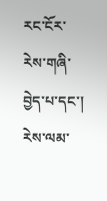རང་ངོར་རེས་གཞི་བྱེད་པ་དང་། རེས་ལམ་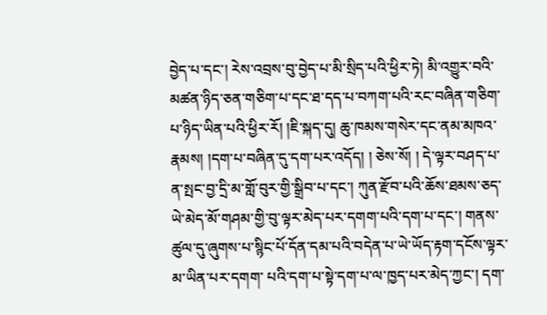བྱེད་པ་དང་། རེས་འབྲས་བུ་བྱེད་པ་མི་སྲིད་པའི་ཕྱིར་ཏེ། མི་འགྱུར་བའི་མཚན་ཉིད་ཅན་གཅིག་པ་དང་ཐ་དད་པ་བཀག་པའི་རང་བཞིན་གཅིག་པ་ཉིད་ཡིན་པའི་ཕྱིར་རོ། །ཇི་སྐད་དུ། ཆུ་ཁམས་གསེར་དང་ནམ་མཁའ་རྣམས། །དག་པ་བཞིན་དུ་དག་པར་འདོད། ། ཅེས་སོ། ། དེ་ལྟར་བཤད་པ་ན་སྤང་བྱ་དྲི་མ་གློ་བུར་གྱི་སྒྲིབ་པ་དང་། ཀུན་རྫོབ་པའི་ཆོས་ཐམས་ཅད་ཡེ་མེད་མོ་གཤམ་གྱི་བུ་ལྟར་མེད་པར་དགག་པའི་དག་པ་དང་། གནས་ཚུལ་དུ་ཞུགས་པ་སྙིང་པོ་དོན་དམ་པའི་བདེན་པ་ཡེ་ཡོད་རྟག་དངོས་ལྟར་མ་ཡིན་པར་དགག་ པའི་དག་པ་སྟེ་དག་པ་ལ་ཁྱད་པར་མེད་ཀྱང་། དག་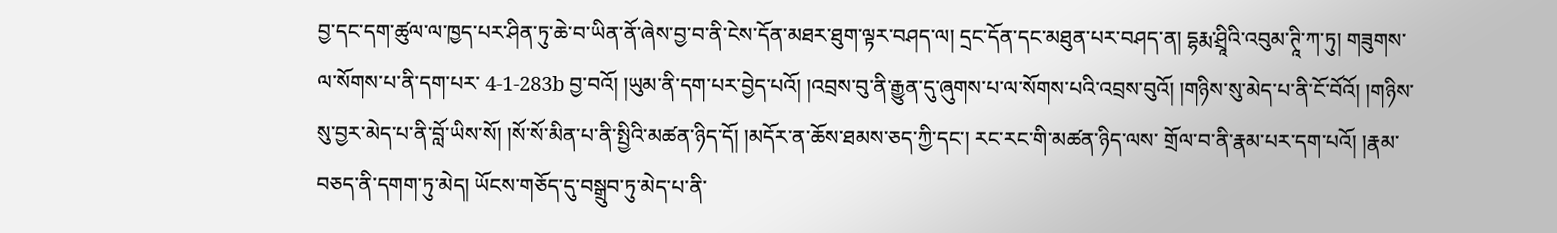བྱ་དང་དག་ཚུལ་ལ་ཁྱད་པར་ཤིན་ཏུ་ཆེ་བ་ཡིན་ནོ་ཞེས་བྱ་བ་ནི་ངེས་དོན་མཐར་ཐུག་ལྟར་བཤད་ལ། དྲང་དོན་དང་མཐུན་པར་བཤད་ན། དྷརྨ་ཤྲཱིའི་འབུམ་ཊཱི་ཀ་ཏུ། གཟུགས་ལ་སོགས་པ་ནི་དག་པར་ 4-1-283b བྱ་བའོ། །ཡུམ་ནི་དག་པར་བྱེད་པའོ། །འབྲས་བུ་ནི་རྒྱུན་དུ་ཞུགས་པ་ལ་སོགས་པའི་འབྲས་བུའོ། །གཉིས་སུ་མེད་པ་ནི་ངོ་བོའོ། །གཉིས་སུ་བྱར་མེད་པ་ནི་བློ་ཡིས་སོ། །སོ་སོ་མིན་པ་ནི་སྤྱིའི་མཚན་ཉིད་དོ། །མདོར་ན་ཆོས་ཐམས་ཅད་ཀྱི་དང་། རང་རང་གི་མཚན་ཉིད་ལས་ གྲོལ་བ་ནི་རྣམ་པར་དག་པའོ། །རྣམ་བཅད་ནི་དགག་ཏུ་མེད། ཡོངས་གཅོད་དུ་བསྒྲུབ་ཏུ་མེད་པ་ནི་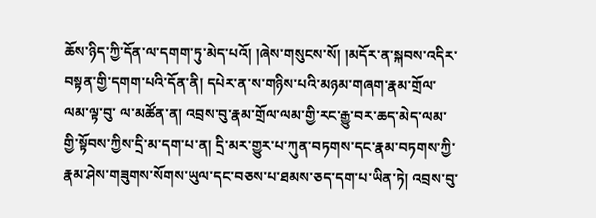ཆོས་ཉིད་ཀྱི་དོན་ལ་དགག་ཏུ་མེད་པའོ། །ཞེས་གསུངས་སོ། །མདོར་ན་སྐབས་འདིར་བསྟན་གྱི་དགག་པའི་དོན་ནི། དཔེར་ན་ས་གཉིས་པའི་མཉམ་གཞག་རྣམ་གྲོལ་ལམ་ལྟ་བུ་ ལ་མཚོན་ན། འབྲས་བུ་རྣམ་གྲོལ་ལམ་གྱི་རང་རྒྱུ་བར་ཆད་མེད་ལམ་གྱི་སྟོབས་ཀྱིས་དྲི་མ་དག་པ་ན། དྲི་མར་གྱུར་པ་ཀུན་བཏགས་དང་རྣམ་བཏགས་ཀྱི་རྣམ་ཤེས་གཟུགས་སོགས་ཡུལ་དང་བཅས་པ་ཐམས་ཅད་དག་པ་ཡིན་ཏེ། འབྲས་བུ་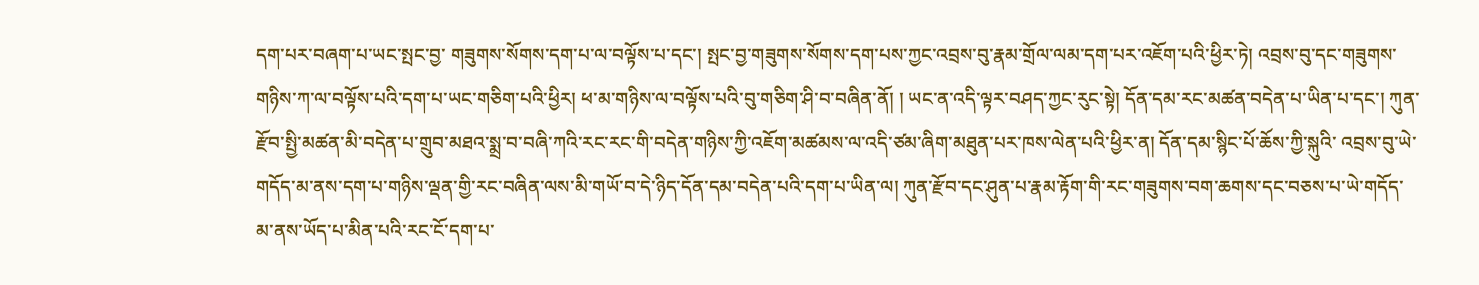དག་པར་བཞག་པ་ཡང་སྤང་བྱ་ གཟུགས་སོགས་དག་པ་ལ་བལྟོས་པ་དང་། སྤང་བྱ་གཟུགས་སོགས་དག་པས་ཀྱང་འབྲས་བུ་རྣམ་གྲོལ་ལམ་དག་པར་འཇོག་པའི་ཕྱིར་ཏེ། འབྲས་བུ་དང་གཟུགས་གཉིས་ཀ་ལ་བལྟོས་པའི་དག་པ་ཡང་གཅིག་པའི་ཕྱིར། ཕ་མ་གཉིས་ལ་བལྟོས་པའི་བུ་གཅིག་ཤི་བ་བཞིན་ནོ། ། ཡང་ན་འདི་ལྟར་བཤད་ཀྱང་རུང་སྟེ། དོན་དམ་རང་མཚན་བདེན་པ་ཡིན་པ་དང་། ཀུན་རྫོབ་སྤྱི་མཚན་མི་བདེན་པ་གྲུབ་མཐའ་སྨྲ་བ་བཞི་ཀའི་རང་རང་གི་བདེན་གཉིས་ཀྱི་འཇོག་མཚམས་ལ་འདི་ཙམ་ཞིག་མཐུན་པར་ཁས་ལེན་པའི་ཕྱིར་ན། དོན་དམ་སྙིང་པོ་ཆོས་ཀྱི་སྐུའི་ འབྲས་བུ་ཡེ་གདོད་མ་ནས་དག་པ་གཉིས་ལྡན་གྱི་རང་བཞིན་ལས་མི་གཡོ་བ་དེ་ཉིད་དོན་དམ་བདེན་པའི་དག་པ་ཡིན་ལ། ཀུན་རྫོབ་དང་ཤུན་པ་རྣམ་རྟོག་གི་རང་གཟུགས་བག་ཆགས་དང་བཅས་པ་ཡེ་གདོད་མ་ནས་ཡོད་པ་མིན་པའི་རང་ངོ་དག་པ་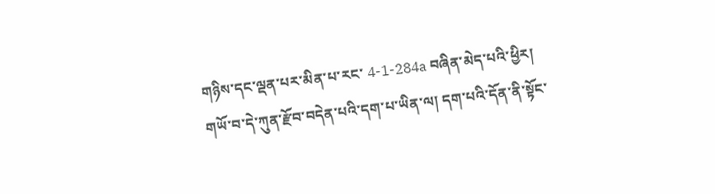གཉིས་དང་ལྡན་པར་མིན་པ་རང་ 4-1-284a བཞིན་མེད་པའི་ཕྱིར། གཡོ་བ་དེ་ཀུན་རྫོབ་བདེན་པའི་དག་པ་ཡིན་ལ། དག་པའི་དོན་ནི་སྟོང་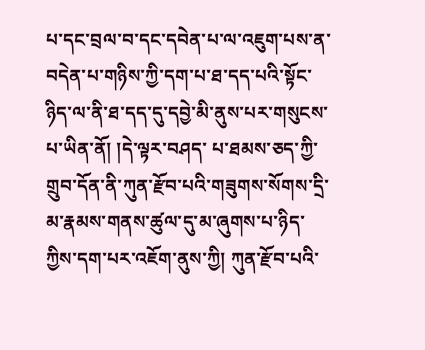པ་དང་བྲལ་བ་དང་དབེན་པ་ལ་འཇུག་པས་ན་བདེན་པ་གཉིས་ཀྱི་དག་པ་ཐ་དད་པའི་སྟོང་ཉིད་ལ་ནི་ཐ་དད་དུ་དབྱེ་མི་ནུས་པར་གསུངས་པ་ཡིན་ནོ། །དེ་ལྟར་བཤད་ པ་ཐམས་ཅད་ཀྱི་གྲུབ་དོན་ནི་ཀུན་རྫོབ་པའི་གཟུགས་སོགས་དྲི་མ་རྣམས་གནས་ཚུལ་དུ་མ་ཞུགས་པ་ཉིད་ཀྱིས་དག་པར་འཇོག་ནུས་ཀྱི། ཀུན་རྫོབ་པའི་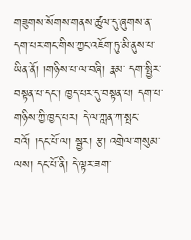གཟུགས་སོགས་གནས་ཚུལ་དུ་ཞུགས་ན་དག་པར་གང་གིས་ཀྱང་འཇོག་ཏུ་མི་ནུས་པ་ཡིན་ནོ། །གཉིས་པ་ལ་བཞི། རྣམ་ དག་སྤྱིར་བསྟན་པ་དང་། ཁྱད་པར་དུ་བསྟན་པ། དག་པ་གཉིས་ཀྱི་ཁྱད་པར། དེ་ལ་ཀླན་ཀ་སྤང་བའོ། །དང་པོ་ལ། སྦྱར། རྩ། འགྲེལ་གསུམ་ལས། དང་པོ་ནི། དེ་ལྟར་ཟག་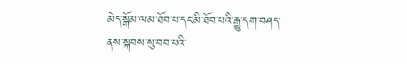མེད་སྒོམ་ལམ་ཐོབ་པ་དང་མི་ཐོབ་པའི་རྒྱུ་དག་བཤད་ནས་སྐབས་སུ་བབ་པའི་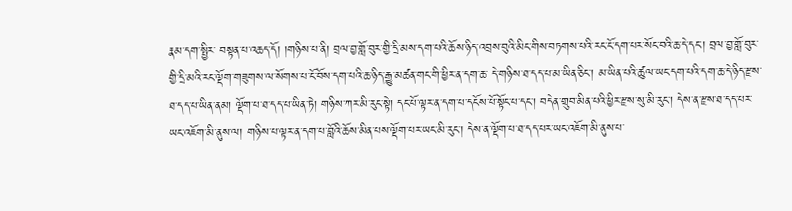རྣམ་དག་སྤྱིར་ བསྟན་པ་འཆད་དོ། །གཉིས་པ་ནི། བྲལ་བྱ་གློ་བུར་གྱི་དྲི་མས་དག་པའི་ཆོས་ཉིད་འབྲས་བུའི་མིང་གིས་བཏགས་པའི་རང་ངོ་དག་པར་སོང་བའི་ཆ་དེ་དང་། བྲལ་བྱ་གློ་བུར་གྱི་དྲི་མའི་རང་ལྡོག་གཟུགས་ལ་སོགས་པ་ངོ་བོས་དག་པའི་ཆ་ཉིད་རྒྱུ་མཚན་གང་གི་ཕྱིར་ན་དག་ཆ་ དེ་གཉིས་ཐ་དད་པ་མ་ཡིན་ཅིང་། མ་ཡིན་པའི་ཚུལ་ཡང་དག་པའི་དག་ཆ་དེ་ཉིད་རྫས་ཐ་དད་པ་ཡིན་ནམ། ལྡོག་པ་ཐ་དད་པ་ཡིན་ཏེ། གཉིས་ཀར་མི་རུང་སྟེ། དང་པོ་ལྟར་ན་དག་པ་དངོས་པོ་སྟོང་པ་དང་། བདེན་གྲུབ་མིན་པའི་ཕྱིར་རྫས་སུ་མི་རུང་། དེས་ན་རྫས་ཐ་དད་པར་ ཡང་འཇོག་མི་ནུས་ལ། གཉིས་པ་ལྟར་ན་དག་པ་བློའི་ཆོས་མིན་པས་ལྡོག་པར་ཡང་མི་རུང་། དེས་ན་ལྡོག་པ་ཐ་དད་པར་ཡང་འཇོག་མི་ནུས་པ་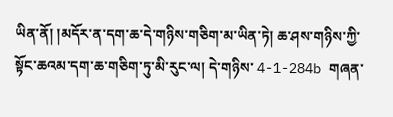ཡིན་ནོ། །མདོར་ན་དག་ཆ་དེ་གཉིས་གཅིག་མ་ཡིན་ཏེ། ཆ་ཤས་གཉིས་ཀྱི་སྟོང་ཆའམ་དག་ཆ་གཅིག་ཏུ་མི་རུང་ལ། དེ་གཉིས་ 4-1-284b གཞན་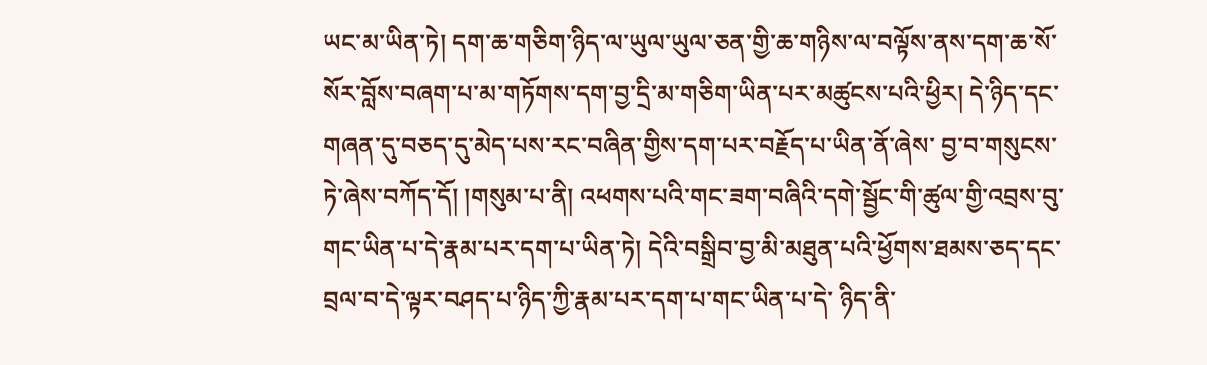ཡང་མ་ཡིན་ཏེ། དག་ཆ་གཅིག་ཉིད་ལ་ཡུལ་ཡུལ་ཅན་གྱི་ཆ་གཉིས་ལ་བལྟོས་ནས་དག་ཆ་སོ་སོར་བློས་བཞག་པ་མ་གཏོགས་དག་བྱ་དྲི་མ་གཅིག་ཡིན་པར་མཚུངས་པའི་ཕྱིར། དེ་ཉིད་དང་གཞན་དུ་བཅད་དུ་མེད་པས་རང་བཞིན་གྱིས་དག་པར་བརྗོད་པ་ཡིན་ནོ་ཞེས་ བྱ་བ་གསུངས་ཏེ་ཞེས་བཀོད་དོ། །གསུམ་པ་ནི། འཕགས་པའི་གང་ཟག་བཞིའི་དགེ་སྦྱོང་གི་ཚུལ་གྱི་འབྲས་བུ་གང་ཡིན་པ་དེ་རྣམ་པར་དག་པ་ཡིན་ཏེ། དེའི་བསྒྲིབ་བྱ་མི་མཐུན་པའི་ཕྱོགས་ཐམས་ཅད་དང་བྲལ་བ་དེ་ལྟར་བཤད་པ་ཉིད་ཀྱི་རྣམ་པར་དག་པ་གང་ཡིན་པ་དེ་ ཉིད་ནི་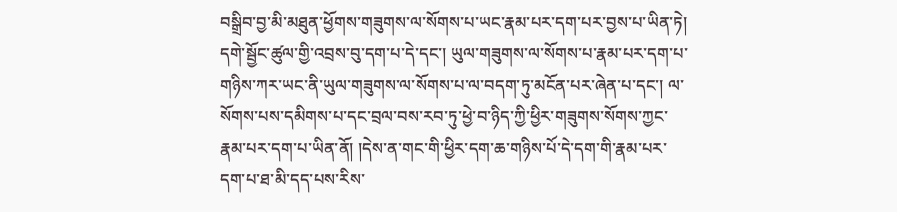བསྒྲིབ་བྱ་མི་མཐུན་ཕྱོགས་གཟུགས་ལ་སོགས་པ་ཡང་རྣམ་པར་དག་པར་བྱས་པ་ཡིན་ཏེ། དགེ་སྦྱོང་ཚུལ་གྱི་འབྲས་བུ་དག་པ་དེ་དང་། ཡུལ་གཟུགས་ལ་སོགས་པ་རྣམ་པར་དག་པ་གཉིས་ཀར་ཡང་ནི་ཡུལ་གཟུགས་ལ་སོགས་པ་ལ་བདག་ཏུ་མངོན་པར་ཞེན་པ་དང་། ལ་སོགས་པས་དམིགས་པ་དང་བྲལ་བས་རབ་ཏུ་ཕྱེ་བ་ཉིད་ཀྱི་ཕྱིར་གཟུགས་སོགས་ཀྱང་རྣམ་པར་དག་པ་ཡིན་ནོ། །དེས་ན་གང་གི་ཕྱིར་དག་ཆ་གཉིས་པོ་དེ་དག་གི་རྣམ་པར་དག་པ་ཐ་མི་དད་པས་རིས་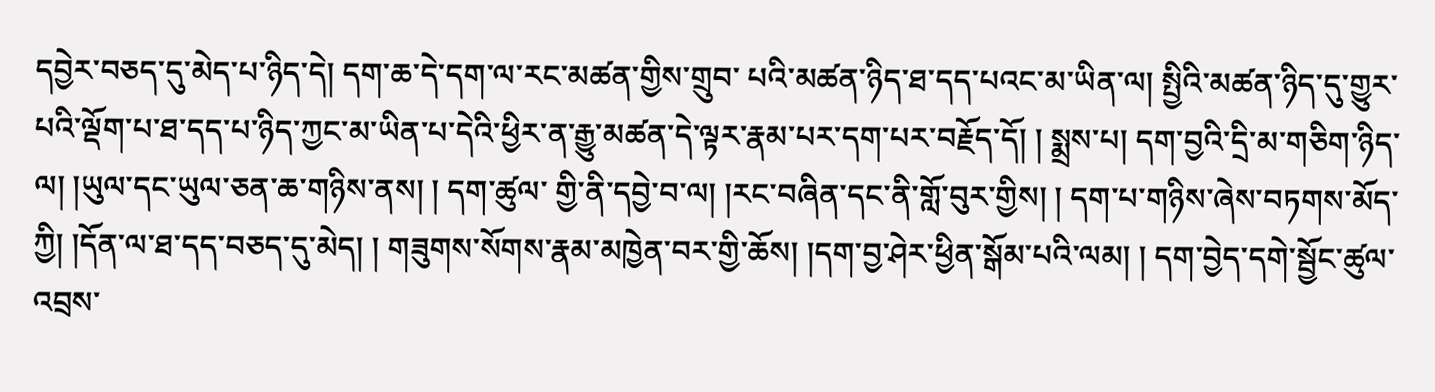དབྱེར་བཅད་དུ་མེད་པ་ཉིད་དེ། དག་ཆ་དེ་དག་ལ་རང་མཚན་གྱིས་གྲུབ་ པའི་མཚན་ཉིད་ཐ་དད་པའང་མ་ཡིན་ལ། སྤྱིའི་མཚན་ཉིད་དུ་གྱུར་པའི་ལྡོག་པ་ཐ་དད་པ་ཉིད་ཀྱང་མ་ཡིན་པ་དེའི་ཕྱིར་ན་རྒྱུ་མཚན་དེ་ལྟར་རྣམ་པར་དག་པར་བརྗོད་དོ། ། སྨྲས་པ། དག་བྱའི་དྲི་མ་གཅིག་ཉིད་ལ། །ཡུལ་དང་ཡུལ་ཅན་ཆ་གཉིས་ནས། ། དག་ཚུལ་ གྱི་ནི་དབྱེ་བ་ལ། །རང་བཞིན་དང་ནི་གློ་བུར་གྱིས། ། དག་པ་གཉིས་ཞེས་བཏགས་མོད་ཀྱི། །དོན་ལ་ཐ་དད་བཅད་དུ་མེད། ། གཟུགས་སོགས་རྣམ་མཁྱེན་བར་གྱི་ཆོས། །དག་བྱ་ཤེར་ཕྱིན་སྒོམ་པའི་ལམ། ། དག་བྱེད་དགེ་སྦྱོང་ཚུལ་འབྲས་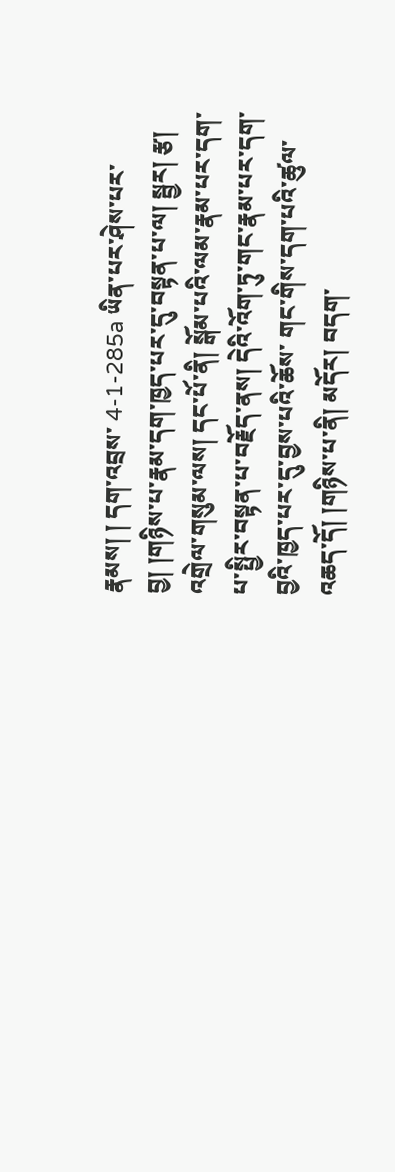རྣམས། ། དག་འབྲས་ 4-1-285a ཡིན་པར་ཤེས་པར་བྱ། །གཉིས་པ་རྣམ་དག་ཁྱད་པར་དུ་བསྟན་པ་ལ། སྦྱར། རྩ། འགྲེལ་གསུམ་ལས། དང་པོ་ནི། སྒོམ་པའི་ལམ་རྣམ་པར་དག་པ་སྤྱིར་བསྟན་པ་བརྗོད་ནས། དེའི་འོག་ཏུ་གང་རྣམ་པར་དག་བྱའི་ཁྱད་པར་དུ་བྱས་པའི་ཆོས་ གང་གིས་དག་པའི་ཚུལ་འཆད་དོ། །གཉིས་པ་ནི། མདོར། བདག་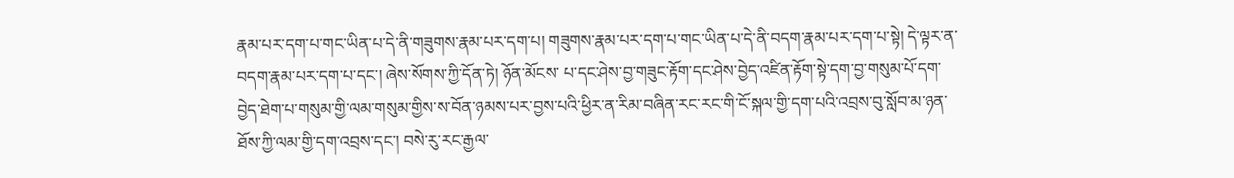རྣམ་པར་དག་པ་གང་ཡིན་པ་དེ་ནི་གཟུགས་རྣམ་པར་དག་པ། གཟུགས་རྣམ་པར་དག་པ་གང་ཡིན་པ་དེ་ནི་བདག་རྣམ་པར་དག་པ་སྟེ། དེ་ལྟར་ན་བདག་རྣམ་པར་དག་པ་དང་། ཞེས་སོགས་ཀྱི་དོན་ཏེ། ཉོན་མོངས་ པ་དང་ཤེས་བྱ་གཟུང་རྟོག་དང་ཤེས་བྱེད་འཛིན་རྟོག་སྟེ་དག་བྱ་གསུམ་པོ་དག་བྱེད་ཐེག་པ་གསུམ་གྱི་ལམ་གསུམ་གྱིས་ས་བོན་ཉམས་པར་བྱས་པའི་ཕྱིར་ན་རིམ་བཞིན་རང་རང་གི་ངོ་སྐལ་གྱི་དག་པའི་འབྲས་བུ་སློབ་མ་ཉན་ཐོས་ཀྱི་ལམ་གྱི་དག་འབྲས་དང་། བསེ་རུ་རང་རྒྱལ་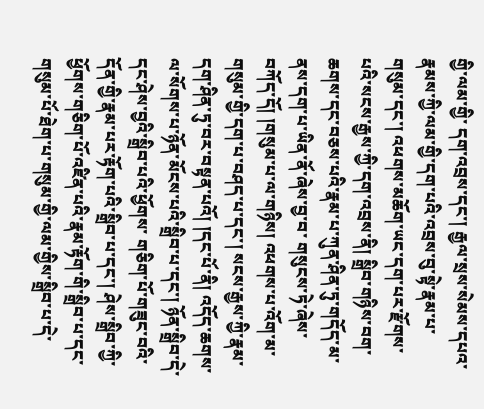གྱི་ལམ་གྱི་ དག་འབྲས་དང་། རྒྱལ་སྲས་སེམས་དཔའ་རྣམས་ཀྱི་ལམ་གྱི་དག་པའི་འབྲས་བུ་སྟེ་རྣམ་པ་གསུམ་དང་། འཕགས་མཆོག་ཡང་དག་པར་རྫོགས་པའི་སངས་རྒྱས་ཀྱི་དག་འབྲས་ནི། སྒྲིབ་གཉིས་བག་ཆགས་དང་བཅས་པའི་རྣམ་པ་ཀུན་ཤིན་ཏུ་གདོད་མ་ནས་དག་པ་ཡིན་ནོ་ཞེས་བྱ་བ་ གསུངས་ཏེ་ཞེས་བཀོད་དོ། །གསུམ་པ་ལ་གཉིས། འཕགས་པ་འོག་མ་གསུམ་གྱི་དག་པ་བཤད་པ་དང་། སངས་རྒྱས་ཀྱི་རྣམ་དག་ཤིན་ཏུ་བར་བསྟན་པའོ། །དང་པོ་ནི། འདོད་ཆགས་ལ་སོགས་པ་ཉོན་མོངས་པའི་སྒྲིབ་པ་དང་། ཉོན་སྒྲིབ་དེ་དང་ཤེས་བྱའི་སྒྲིབ་པའི་ཕྱོགས་ གཅིག་པོ་གཟུང་བའི་དོན་གྱི་རྣམ་པར་རྟོག་པའི་སྒྲིབ་པ་དང་། ཤེས་སྒྲིབ་ཀྱི་ཕྱོགས་གཅིག་པོ་འཛིན་པའི་རྣམ་རྟོག་གི་སྒྲིབ་པ་དང་གསུམ་པོ་ཐེག་པ་གསུམ་གྱི་ལམ་གྱིས་སྒྲིབ་པ་དེ་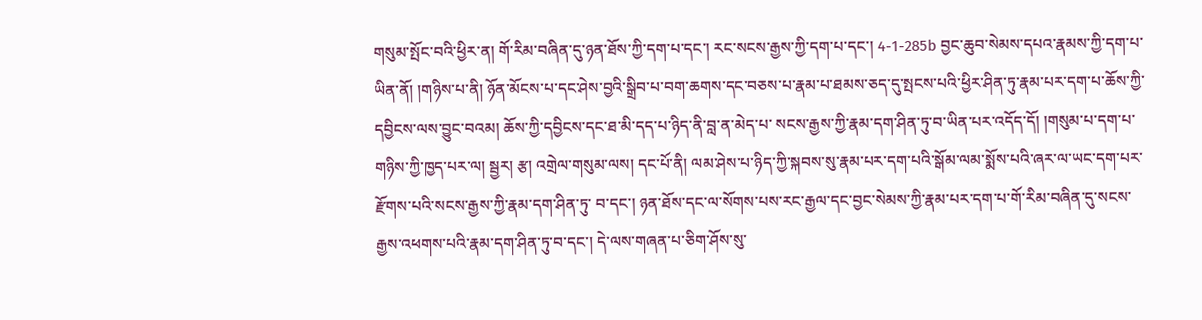གསུམ་སྤོང་བའི་ཕྱིར་ན། གོ་རིམ་བཞིན་དུ་ཉན་ཐོས་ཀྱི་དག་པ་དང་། རང་སངས་རྒྱས་ཀྱི་དག་པ་དང་། 4-1-285b བྱང་ཆུབ་སེམས་དཔའ་རྣམས་ཀྱི་དག་པ་ཡིན་ནོ། །གཉིས་པ་ནི། ཉོན་མོངས་པ་དང་ཤེས་བྱའི་སྒྲིབ་པ་བག་ཆགས་དང་བཅས་པ་རྣམ་པ་ཐམས་ཅད་དུ་སྤངས་པའི་ཕྱིར་ཤིན་ཏུ་རྣམ་པར་དག་པ་ཆོས་ཀྱི་དབྱིངས་ལས་བྱུང་བའམ། ཆོས་ཀྱི་དབྱིངས་དང་ཐ་མི་དད་པ་ཉིད་ནི་བླ་ན་མེད་པ་ སངས་རྒྱས་ཀྱི་རྣམ་དག་ཤིན་ཏུ་བ་ཡིན་པར་འདོད་དོ། །གསུམ་པ་དག་པ་གཉིས་ཀྱི་ཁྱད་པར་ལ། སྦྱར། རྩ། འགྲེལ་གསུམ་ལས། དང་པོ་ནི། ལམ་ཤེས་པ་ཉིད་ཀྱི་སྐབས་སུ་རྣམ་པར་དག་པའི་སྒོམ་ལམ་སྨོས་པའི་ཞར་ལ་ཡང་དག་པར་རྫོགས་པའི་སངས་རྒྱས་ཀྱི་རྣམ་དག་ཤིན་ཏུ་ བ་དང་། ཉན་ཐོས་དང་ལ་སོགས་པས་རང་རྒྱལ་དང་བྱང་སེམས་ཀྱི་རྣམ་པར་དག་པ་གོ་རིམ་བཞིན་དུ་སངས་རྒྱས་འཕགས་པའི་རྣམ་དག་ཤིན་ཏུ་བ་དང་། དེ་ལས་གཞན་པ་ཅིག་ཤོས་སུ་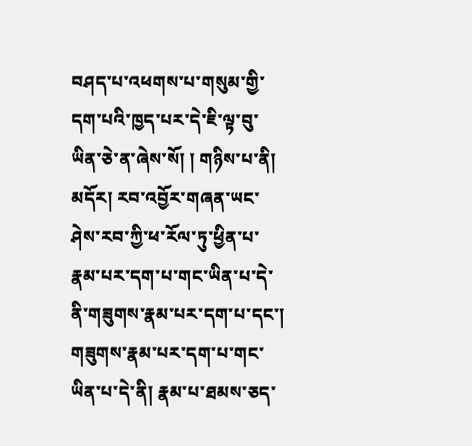བཤད་པ་འཕགས་པ་གསུམ་གྱི་དག་པའི་ཁྱད་པར་དེ་ཇི་ལྟ་བུ་ཡིན་ཅེ་ན་ཞེས་སོ། ། གཉིས་པ་ནི། མདོར། རབ་འབྱོར་གཞན་ཡང་ཤེས་རབ་ཀྱི་ཕ་རོལ་ཏུ་ཕྱིན་པ་རྣམ་པར་དག་པ་གང་ཡིན་པ་དེ་ནི་གཟུགས་རྣམ་པར་དག་པ་དང་། གཟུགས་རྣམ་པར་དག་པ་གང་ཡིན་པ་དེ་ནི། རྣམ་པ་ཐམས་ཅད་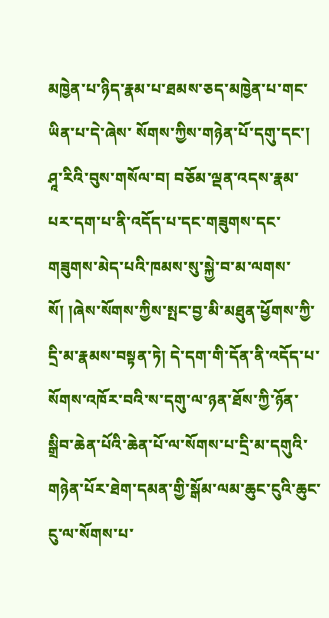མཁྱེན་པ་ཉིད་རྣམ་པ་ཐམས་ཅད་མཁྱེན་པ་གང་ཡིན་པ་དེ་ཞེས་ སོགས་ཀྱིས་གཉེན་པོ་དགུ་དང་། ཤཱ་རིའི་བུས་གསོལ་བ། བཅོམ་ལྡན་འདས་རྣམ་པར་དག་པ་ནི་འདོད་པ་དང་གཟུགས་དང་གཟུགས་མེད་པའི་ཁམས་སུ་སྐྱེ་བ་མ་ལགས་སོ། །ཞེས་སོགས་ཀྱིས་སྤང་བྱ་མི་མཐུན་ཕྱོགས་ཀྱི་དྲི་མ་རྣམས་བསྟན་ཏེ། དེ་དག་གི་དོན་ནི་འདོད་པ་ སོགས་འཁོར་བའི་ས་དགུ་ལ་ཉན་ཐོས་ཀྱི་ཉོན་སྒྲིབ་ཆེན་པོའི་ཆེན་པོ་ལ་སོགས་པ་དྲི་མ་དགུའི་གཉེན་པོར་ཐེག་དམན་གྱི་སྒོམ་ལམ་ཆུང་ངུའི་ཆུང་ངུ་ལ་སོགས་པ་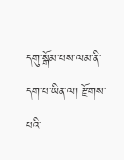དགུ་སྒོམ་པས་ལམ་ནི་དག་པ་ཡིན་ལ། རྫོགས་པའི་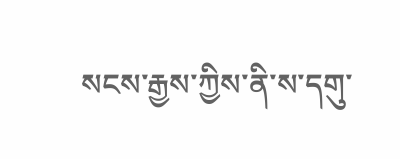སངས་རྒྱས་ཀྱིས་ནི་ས་དགུ་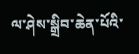ལ་ཤེས་སྒྲིབ་ཆེན་པོའི་